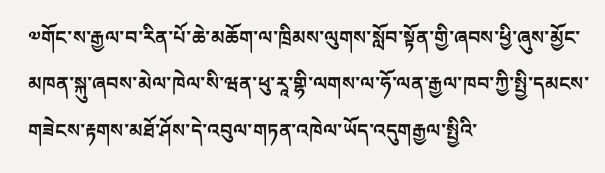༧གོང་ས་རྒྱལ་བ་རིན་པོ་ཆེ་མཆོག་ལ་ཁྲིམས་ལུགས་སློབ་སྟོན་གྱི་ཞབས་ཕྱི་ཞུས་མྱོང་མཁན་སྐུ་ཞབས་མེལ་ཁེལ་སི་ཝན་ཕུ་རཱ་གྷི་ལགས་ལ་ཧོ་ལན་རྒྱལ་ཁབ་ཀྱི་སྤྱི་དམངས་གཟེངས་རྟགས་མཐོ་ཤོས་དེ་འབུལ་གཏན་འཁེལ་ཡོད་འདུགརྒྱལ་སྤྱིའི་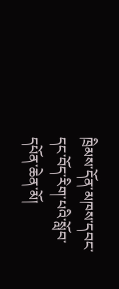ཁྲིམས་དོན་མཁས་དབང་དང་བོད་རིག་པའི་སློབ་དཔོན་ཆེན་མོ།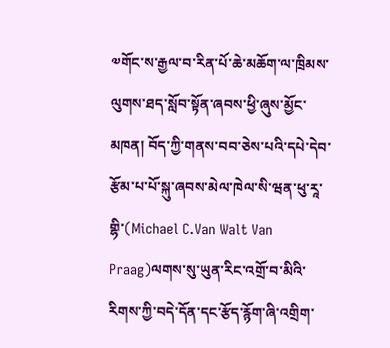༧གོང་ས་རྒྱལ་བ་རིན་པོ་ཆེ་མཆོག་ལ་ཁྲིམས་ལུགས་ཐད་སློབ་སྟོན་ཞབས་ཕྱི་ཞུས་མྱོང་མཁན། བོད་ཀྱི་གནས་བབ་ཅེས་པའི་དཔེ་དེབ་རྩོམ་པ་པོ་སྐུ་ཞབས་མེལ་ཁེལ་སི་ཝན་ཕུ་རཱ་གྷི་(Michael C.Van Walt Van Praag)ལགས་སུ་ཡུན་རིང་འགྲོ་བ་མིའི་རིགས་ཀྱི་བདེ་དོན་དང་རྩོད་རྙོག་ཞི་འགྲིག་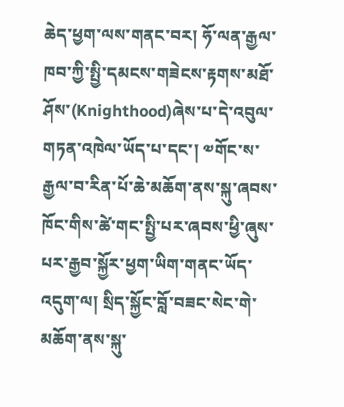ཆེད་ཕྱག་ལས་གནང་བར། ཧོ་ལན་རྒྱལ་ཁབ་ཀྱི་སྤྱི་དམངས་གཟེངས་རྟགས་མཐོ་ཤོས་(Knighthood)ཞེས་པ་དེ་འབུལ་གཏན་འཁེལ་ཡོད་པ་དང་། ༧གོང་ས་རྒྱལ་བ་རིན་པོ་ཆེ་མཆོག་ནས་སྐུ་ཞབས་ཁོང་གིས་ཚེ་གང་སྤྱི་པར་ཞབས་ཕྱི་ཞུས་པར་རྒྱབ་སྐྱོར་ཕྱག་ཡིག་གནང་ཡོད་འདུག་ལ། སྲིད་སྐྱོང་བློ་བཟང་སེང་གེ་མཆོག་ནས་སྐུ་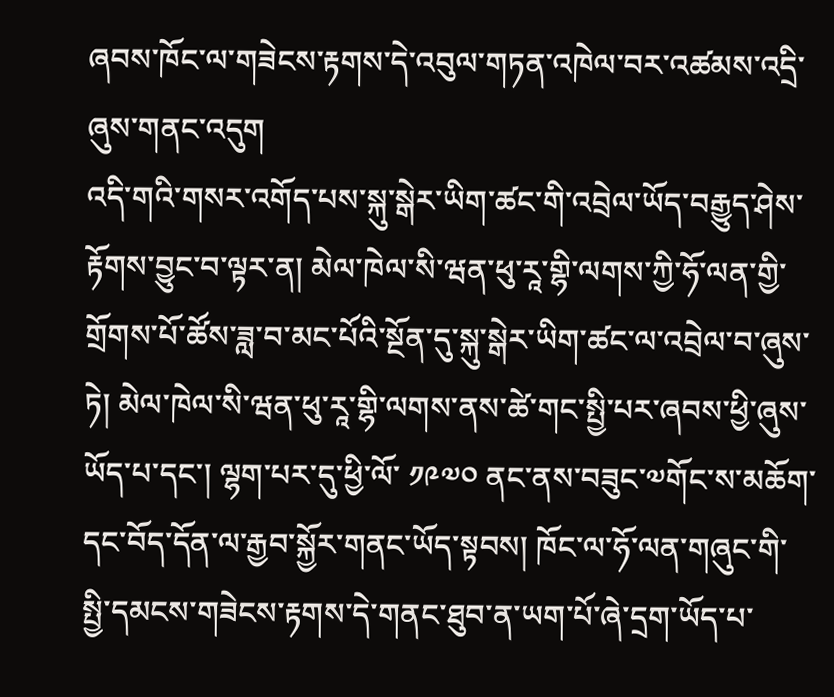ཞབས་ཁོང་ལ་གཟེངས་རྟགས་དེ་འབུལ་གཏན་འཁེལ་བར་འཚམས་འདྲི་ཞུས་གནང་འདུག
འདི་གའི་གསར་འགོད་པས་སྐུ་སྒེར་ཡིག་ཚང་གི་འབྲེལ་ཡོད་བརྒྱུད་ཤེས་རྟོགས་བྱུང་བ་ལྟར་ན། མེལ་ཁེལ་སི་ཝན་ཕུ་རཱ་གྷི་ལགས་ཀྱི་ཧོ་ལན་གྱི་གྲོགས་པོ་ཚོས་ཟླ་བ་མང་པོའི་སྔོན་དུ་སྐུ་སྒེར་ཡིག་ཚང་ལ་འབྲེལ་བ་ཞུས་ཏེ། མེལ་ཁེལ་སི་ཝན་ཕུ་རཱ་གྷི་ལགས་ནས་ཚེ་གང་སྤྱི་པར་ཞབས་ཕྱི་ཞུས་ཡོད་པ་དང་། ལྷག་པར་དུ་ཕྱི་ལོ་ ༡༩༧༠ ནང་ནས་བཟུང་༧གོང་ས་མཆོག་དང་བོད་དོན་ལ་རྒྱབ་སྐྱོར་གནང་ཡོད་སྟབས། ཁོང་ལ་ཧོ་ལན་གཞུང་གི་སྤྱི་དམངས་གཟེངས་རྟགས་དེ་གནང་ཐུབ་ན་ཡག་པོ་ཞེ་དྲག་ཡོད་པ་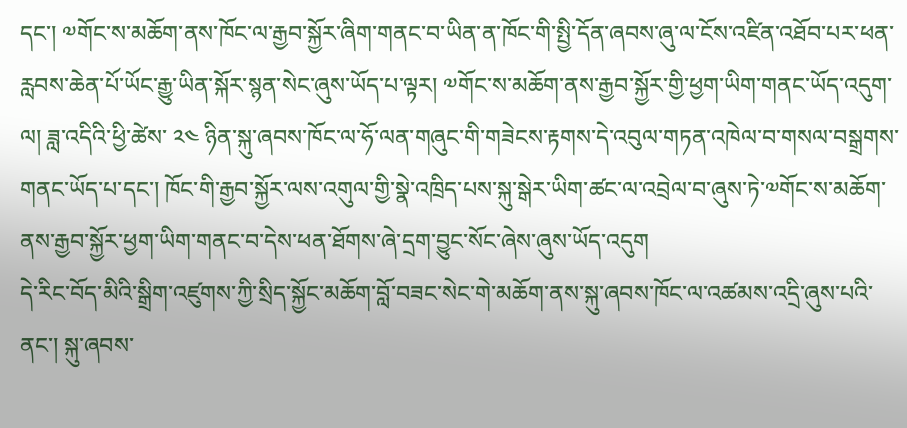དང་། ༧གོང་ས་མཆོག་ནས་ཁོང་ལ་རྒྱབ་སྐྱོར་ཞིག་གནང་བ་ཡིན་ན་ཁོང་གི་སྤྱི་དོན་ཞབས་ཞུ་ལ་ངོས་འཛིན་འཐོབ་པར་ཕན་རླབས་ཆེན་པོ་ཡོང་རྒྱུ་ཡིན་སྐོར་སྙན་སེང་ཞུས་ཡོད་པ་ལྟར། ༧གོང་ས་མཆོག་ནས་རྒྱབ་སྐྱོར་གྱི་ཕྱག་ཡིག་གནང་ཡོད་འདུག་ལ། ཟླ་འདིའི་ཕྱི་ཚེས་ ༢༤ ཉིན་སྐུ་ཞབས་ཁོང་ལ་ཧོ་ལན་གཞུང་གི་གཟེངས་རྟགས་དེ་འབུལ་གཏན་འཁེལ་བ་གསལ་བསྒྲགས་གནང་ཡོད་པ་དང་། ཁོང་གི་རྒྱབ་སྐྱོར་ལས་འགུལ་གྱི་སྣེ་འཁྲིད་པས་སྐུ་སྒེར་ཡིག་ཚང་ལ་འབྲེལ་བ་ཞུས་ཏེ་༧གོང་ས་མཆོག་ནས་རྒྱབ་སྐྱོར་ཕྱག་ཡིག་གནང་བ་དེས་ཕན་ཐོགས་ཞེ་དྲག་བྱུང་སོང་ཞེས་ཞུས་ཡོད་འདུག
དེ་རིང་བོད་མིའི་སྒྲིག་འཛུགས་ཀྱི་སྲིད་སྐྱོང་མཆོག་བློ་བཟང་སེང་གེ་མཆོག་ནས་སྐུ་ཞབས་ཁོང་ལ་འཚམས་འདྲི་ཞུས་པའི་ནང་། སྐུ་ཞབས་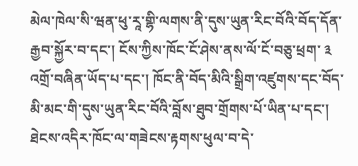མེལ་ཁེལ་སི་ཝན་ཕུ་རཱ་གྷི་ལགས་ནི་དུས་ཡུན་རིང་བོའི་བོད་དོན་རྒྱབ་སྐྱོར་བ་དང་། ངོས་ཀྱིས་ཁོང་ངོ་ཤེས་ནས་ལོ་ངོ་བཅུ་ཕྲག་ ༣ འགྲོ་བཞིན་ཡོད་པ་དང་། ཁོང་ནི་བོད་མིའི་སྒྲིག་འཛུགས་དང་བོད་མི་མང་གི་དུས་ཡུན་རིང་བོའི་བློས་ཐུབ་གྲོགས་པོ་ཡིན་པ་དང་། ཐེངས་འདིར་ཁོང་ལ་གཟེངས་རྟགས་ཕུལ་བ་དེ་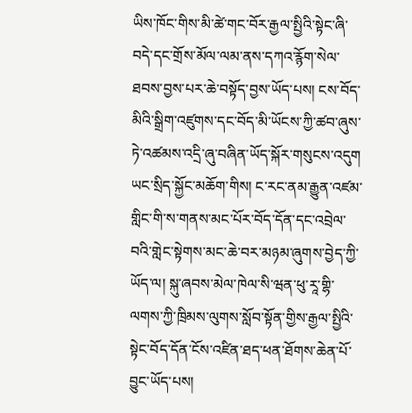ཡིས་ཁོང་གིས་མི་ཚེ་གང་བོར་རྒྱལ་སྤྱིའི་སྟེང་ཞི་བདེ་དང་གྲོས་མོལ་ལམ་ནས་དཀའ་རྙོག་སེལ་ཐབས་བྱས་པར་ཆེ་བསྟོད་བྱས་ཡོད་པས། ངས་བོད་མིའི་སྒྲིག་འཛུགས་དང་བོད་མི་ཡོངས་ཀྱི་ཚབ་ཞུས་ཏེ་འཚམས་འདྲི་ཞུ་བཞིན་ཡོད་སྐོར་གསུངས་འདུག
ཡང་སྲིད་སྐྱོང་མཆོག་གིས། ང་རང་ནམ་རྒྱུན་འཛམ་གླིང་གི་ས་གནས་མང་པོར་བོད་དོན་དང་འབྲེལ་བའི་གླེང་སྟེགས་མང་ཆེ་བར་མཉམ་ཞུགས་བྱེད་ཀྱི་ཡོད་ལ། སྐུ་ཞབས་མེལ་ཁེལ་སི་ཝན་ཕུ་རཱ་གྷི་ལགས་ཀྱི་ཁྲིམས་ལུགས་སློབ་སྟོན་གྱིས་རྒྱལ་སྤྱིའི་སྟེང་བོད་དོན་ངོས་འཛིན་ཐད་ཕན་ཐོགས་ཆེན་པོ་བྱུང་ཡོད་པས།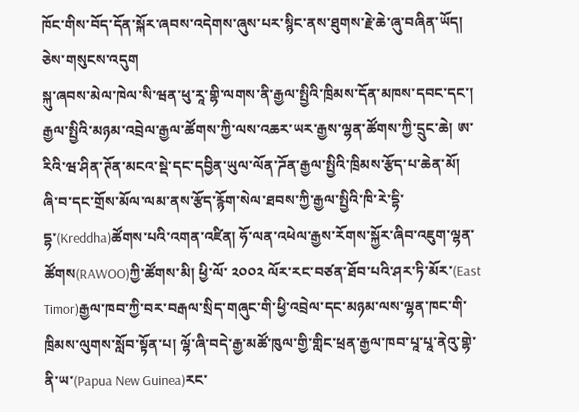ཁོང་གིས་བོད་དོན་སྐོར་ཞབས་འདེགས་ཞུས་པར་སྙིང་ནས་ཐུགས་རྗེ་ཆེ་ཞུ་བཞིན་ཡོད། ཅེས་གསུངས་འདུག
སྐུ་ཞབས་མེལ་ཁེལ་སི་ཝན་ཕུ་རཱ་གྷི་ལགས་ནི་རྒྱལ་སྤྱིའི་ཁྲིམས་དོན་མཁས་དབང་དང་། རྒྱལ་སྤྱིའི་མཉམ་འབྲེལ་རྒྱལ་ཚོགས་ཀྱི་ལས་འཆར་ཡར་རྒྱས་ལྷན་ཚོགས་ཀྱི་དྲུང་ཆེ། ཨ་རིའི་ཝ་ཤིན་ཊོན་མངའ་སྡེ་དང་དབྱིན་ཡུལ་ལོན་ཌོན་རྒྱལ་སྤྱིའི་ཁྲིམས་རྩོད་པ་ཆེན་མོ། ཞི་བ་དང་གྲོས་མོལ་ལམ་ནས་རྩོད་རྙོག་སེལ་ཐབས་ཀྱི་རྒྱལ་སྤྱིའི་ཁི་རེ་དྷི་དྷ་(Kreddha)ཚོགས་པའི་འགན་འཛིན། ཧོ་ལན་འཕེལ་རྒྱས་རོགས་སྐྱོར་ཞིབ་འཇུག་ལྷན་ཚོགས(RAWOO)ཀྱི་ཚོགས་མི། ཕྱི་ལོ་ ༢༠༠༢ ལོར་རང་བཙན་ཐོབ་པའི་ཤར་ཏི་མོར་(East Timor)རྒྱལ་ཁབ་ཀྱི་བར་བརྒལ་སྲིད་གཞུང་གི་ཕྱི་འབྲེལ་དང་མཉམ་ལས་ལྷན་ཁང་གི་ཁྲིམས་ལུགས་སློབ་སྟོན་པ། ལྷོ་ཞི་བདེ་རྒྱ་མཚོ་ཁུལ་གྱི་གླིང་ཕྲན་རྒྱལ་ཁབ་པཱ་པཱ་ནེའུ་གྷེ་ནི་ཡ་(Papua New Guinea)རང་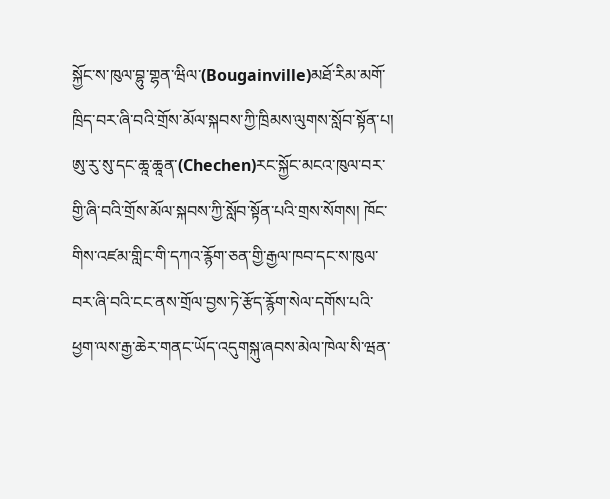སྐྱོང་ས་ཁུལ་བྷུ་གྷན་ཝིལ་(Bougainville)མཐོ་རིམ་མགོ་ཁྲིད་བར་ཞི་བའི་གྲོས་མོལ་སྐབས་ཀྱི་ཁྲིམས་ལུགས་སློབ་སྟོན་པ། ཨུ་རུ་སུ་དང་ཆཱ་ཆཱན་(Chechen)རང་སྐྱོང་མངའ་ཁུལ་བར་གྱི་ཞི་བའི་གྲོས་མོལ་སྐབས་ཀྱི་སློབ་སྟོན་པའི་གྲས་སོགས། ཁོང་གིས་འཛམ་གླིང་གི་དཀའ་རྙོག་ཅན་གྱི་རྒྱལ་ཁབ་དང་ས་ཁུལ་བར་ཞི་བའི་ངང་ནས་གྲོལ་བྱས་ཏེ་རྩོད་རྙོག་སེལ་དགོས་པའི་ཕྱག་ལས་རྒྱ་ཆེར་གནང་ཡོད་འདུགསྐུ་ཞབས་མེལ་ཁེལ་སི་ཝན་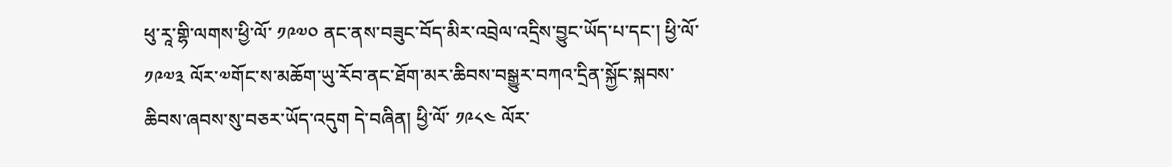ཕུ་རཱ་གྷི་ལགས་ཕྱི་ལོ་ ༡༩༧༠ ནང་ནས་བཟུང་བོད་མིར་འབྲེལ་འདྲིས་བྱུང་ཡོད་པ་དང་། ཕྱི་ལོ་ ༡༩༧༣ ལོར་༧གོང་ས་མཆོག་ཡུ་རོབ་ནང་ཐོག་མར་ཆིབས་བསྒྱུར་བཀའ་དྲིན་སྐྱོང་སྐབས་ཆིབས་ཞབས་སུ་བཅར་ཡོད་འདུག དེ་བཞིན། ཕྱི་ལོ་ ༡༩༨༤ ལོར་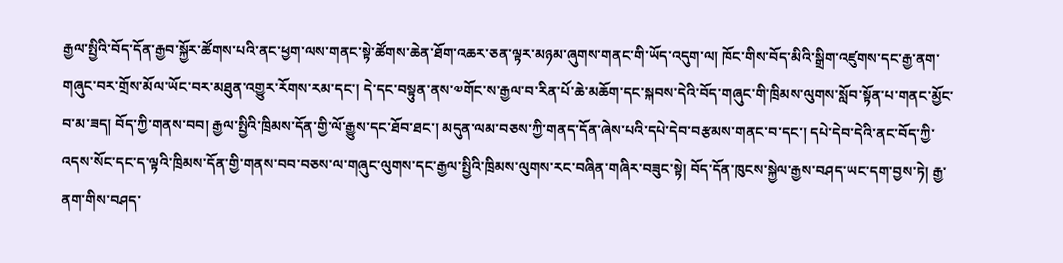རྒྱལ་སྤྱིའི་བོད་དོན་རྒྱབ་སྐྱོར་ཚོགས་པའི་ནང་ཕྱག་ལས་གནང་སྟེ་ཚོགས་ཆེན་ཐོག་འཆར་ཅན་ལྟར་མཉམ་ཞུགས་གནང་གི་ཡོད་འདུག་ལ། ཁོང་གིས་བོད་མིའི་སྒྲིག་འཛུགས་དང་རྒྱ་ནག་གཞུང་བར་གྲོས་མོལ་ཡོང་བར་མཐུན་འགྱུར་རོགས་རམ་དང་། དེ་དང་བསྟུན་ནས་༧གོང་ས་རྒྱལ་བ་རིན་པོ་ཆེ་མཆོག་དང་སྐབས་དེའི་བོད་གཞུང་གི་ཁྲིམས་ལུགས་སློབ་སྟོན་པ་གནང་མྱོང་བ་མ་ཟད། བོད་ཀྱི་གནས་བབ། རྒྱལ་སྤྱིའི་ཁྲིམས་དོན་གྱི་ལོ་རྒྱུས་དང་ཐོབ་ཐང་། མདུན་ལམ་བཅས་ཀྱི་གནད་དོན་ཞེས་པའི་དཔེ་དེབ་བརྩམས་གནང་བ་དང་། དཔེ་དེབ་དེའི་ནང་བོད་ཀྱི་འདས་སོང་དང་ད་ལྟའི་ཁྲིམས་དོན་གྱི་གནས་བབ་བཅས་ལ་གཞུང་ལུགས་དང་རྒྱལ་སྤྱིའི་ཁྲིམས་ལུགས་རང་བཞིན་གཞིར་བཟུང་སྟེ། བོད་དོན་ཁུངས་སྐྱེལ་རྒྱས་བཤད་ཡང་དག་བྱས་ཏེ། རྒྱ་ནག་གིས་བཤད་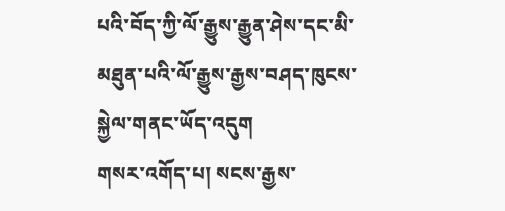པའི་བོད་ཀྱི་ལོ་རྒྱུས་རྒྱུན་ཤེས་དང་མི་མཐུན་པའི་ལོ་རྒྱུས་རྒྱས་བཤད་ཁུངས་སྐྱེལ་གནང་ཡོད་འདུག
གསར་འགོད་པ། སངས་རྒྱས་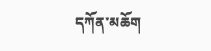དཀོན་མཆོག